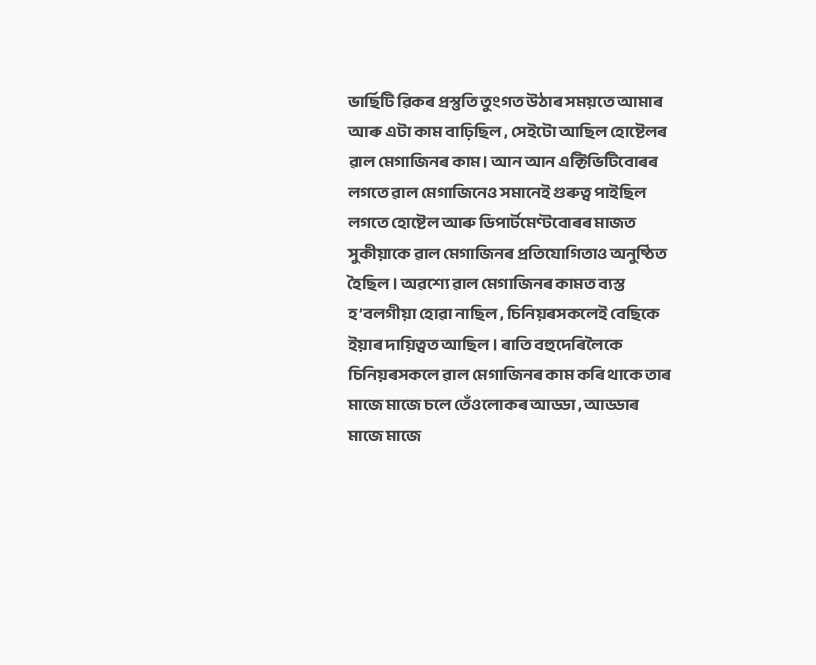ভাৰ্ছিটি ৱিকৰ প্ৰস্তুতি তুংগত উঠাৰ সময়তে আমাৰ আৰু এটা কাম বাঢ়িছিল , সেইটো আছিল হোষ্টেলৰ ৱাল মেগাজিনৰ কাম। আন আন এক্টিভিটিবোৰৰ লগতে ৱাল মেগাজিনেও সমানেই গুৰুত্ব পাইছিল লগতে হোষ্টেল আৰু ডিপাৰ্টমেণ্টবোৰৰ মাজত সুকীয়াকে ৱাল মেগাজিনৰ প্ৰতিযোগিতাও অনুষ্ঠিত হৈছিল । অৱশ্যে ৱাল মেগাজিনৰ কামত ব্যস্ত হ’বলগীয়া হোৱা নাছিল , চিনিয়ৰসকলেই বেছিকে ইয়াৰ দায়িত্বত আছিল । ৰাতি বহুদেৰিলৈকে চিনিয়ৰসকলে ৱাল মেগাজিনৰ কাম কৰি থাকে তাৰ মাজে মাজে চলে তেঁওলোকৰ আড্ডা , আড্ডাৰ মাজে মাজে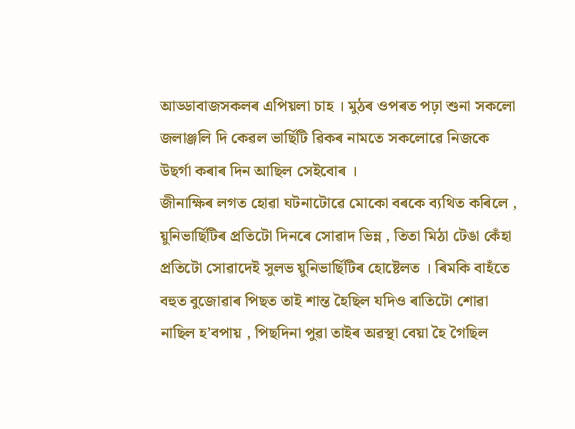আড্ডাবাজসকলৰ এপিয়লা চাহ । মুঠৰ ওপৰত পঢ়া শুনা সকলো জলাঞ্জলি দি কেৱল ভাৰ্ছিটি ৱিকৰ নামতে সকলোৱে নিজকে উছৰ্গা কৰাৰ দিন আছিল সেইবোৰ ।
জীনাক্ষিৰ লগত হোৱা ঘটনাটোৱে মোকো বৰকে ব্যথিত কৰিলে , য়ুনিভাৰ্ছিটিৰ প্ৰতিটো দিনৰে সোৱাদ ভিন্ন , তিতা মিঠা টেঙা কেঁহা প্ৰতিটো সোৱাদেই সুলভ য়ুনিভাৰ্ছিটিৰ হোষ্টেলত । ৰিমকি বাহঁতে বহুত বুজোৱাৰ পিছত তাই শান্ত হৈছিল যদিও ৰাতিটো শোৱা নাছিল হ’বপায় , পিছদিনা পুৱা তাইৰ অৱস্থা বেয়া হৈ গৈছিল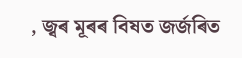, জ্বৰ মূৰৰ বিষত জৰ্জৰিত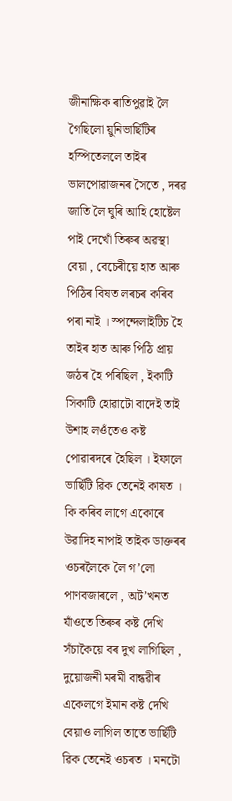জীনাক্ষিক ৰাতিপুৱাই লৈ গৈছিলো য়ুনিভাৰ্ছিটিৰ হস্পিতেললে তাইৰ ভালপোৱাজনৰ সৈতে , দৰৱ জাতি লৈ ঘুৰি আহি হোষ্টেল পাই দেখোঁ তিৰুৰ অৱস্থা বেয়া , বেচেৰীয়ে হাত আৰু পিঠিৰ বিষত লৰচৰ কৰিব পৰা নাই । স্পন্দেলাইটিচ হৈ তাইৰ হাত আৰু পিঠি প্ৰায় জঠৰ হৈ পৰিছিল , ইকাটি সিকাটি হোৱাটো বাদেই তাই উশাহ লওঁতেও কষ্ট পোৱাৰদৰে হৈছিল । ইফালে ভাৰ্ছিটি ৱিক তেনেই কাষত । কি কৰিব লাগে একোৰে উৱাদিহ নাপাই তাইক ডাক্তৰৰ ওচৰলৈকে লৈ গ’লো পাণবজাৰলে , অট’খনত যাঁওতে তিৰুৰ কষ্ট দেখি সঁচাকৈয়ে বৰ দুখ লাগিছিল , দুয়োজনী মৰমী বান্ধৱীৰ একেলগে ইমান কষ্ট দেখি বেয়াও লাগিল তাতে ভাৰ্ছিটি ৱিক তেনেই ওচৰত । মনটো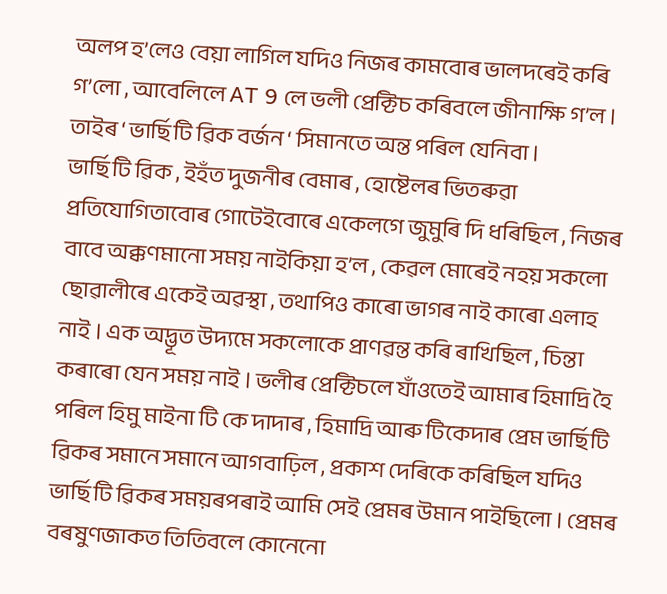অলপ হ’লেও বেয়া লাগিল যদিও নিজৰ কামবোৰ ভালদৰেই কৰি গ’লো , আবেলিলে AT 9 লে ভলী প্ৰেক্টিচ কৰিবলে জীনাক্ষি গ’ল । তাইৰ ‘ ভাৰ্ছিটি ৱিক বৰ্জন ‘ সিমানতে অন্ত পৰিল যেনিবা ।
ভাৰ্ছিটি ৱিক , ইহঁত দুজনীৰ বেমাৰ , হোষ্টেলৰ ভিতৰুৱা প্ৰতিযোগিতাবোৰ গোটেইবোৰে একেলগে জুমুৰি দি ধৰিছিল , নিজৰ বাবে অক্কণমানো সময় নাইকিয়া হ’ল , কেৱল মোৰেই নহয় সকলো ছোৱালীৰে একেই অৱস্থা , তথাপিও কাৰো ভাগৰ নাই কাৰো এলাহ নাই । এক অদ্ভূত উদ্যমে সকলোকে প্ৰাণৱন্ত কৰি ৰাখিছিল , চিন্তা কৰাৰো যেন সময় নাই । ভলীৰ প্ৰেক্টিচলে যাঁওতেই আমাৰ হিমাদ্ৰি হৈ পৰিল হিমু মাইনা টি কে দাদাৰ , হিমাদ্ৰি আৰু টিকেদাৰ প্ৰেম ভাৰ্ছিটি ৱিকৰ সমানে সমানে আগবাঢ়িল , প্ৰকাশ দেৰিকে কৰিছিল যদিও ভাৰ্ছিটি ৱিকৰ সময়ৰপৰাই আমি সেই প্ৰেমৰ উমান পাইছিলো । প্ৰেমৰ বৰষুণজাকত তিতিবলে কোনেনো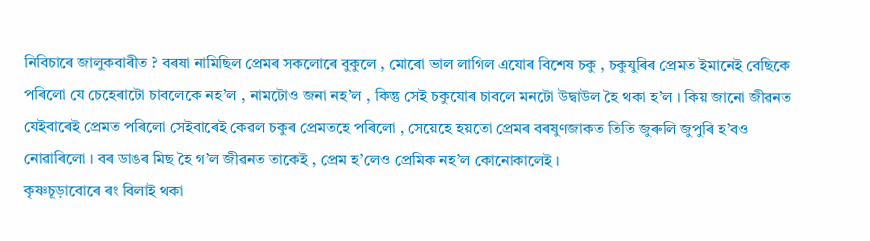নিবিচাৰে জালুকবাৰীত ? বৰষা নামিছিল প্ৰেমৰ সকলোৰে বুকুলে , মোৰো ভাল লাগিল এযোৰ বিশেষ চকু , চকুযুৰিৰ প্ৰেমত ইমানেই বেছিকে পৰিলো যে চেহেৰাটো চাবলেকে নহ’ল , নামটোও জনা নহ’ল , কিন্তু সেই চকুযোৰ চাবলে মনটো উদ্বাউল হৈ থকা হ’ল । কিয় জানো জীৱনত যেইবাৰেই প্ৰেমত পৰিলো সেইবাৰেই কেৱল চকুৰ প্ৰেমতহে পৰিলো , সেয়েহে হয়তো প্ৰেমৰ বৰষুণজাকত তিতি জুৰুলি জুপুৰি হ’বও নোৱাৰিলো । বৰ ডাঙৰ মিছ হৈ গ’ল জীৱনত তাকেই , প্ৰেম হ’লেও প্ৰেমিক নহ’ল কোনোকালেই ।
কৃষ্ণচূড়াবোৰে ৰং বিলাই থকা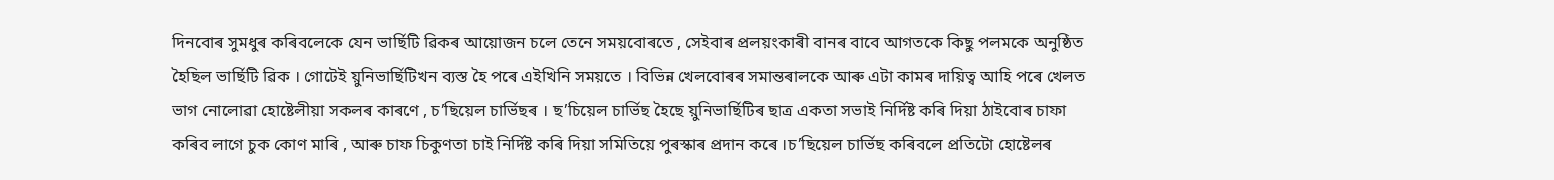দিনবোৰ সুমধুৰ কৰিবলেকে যেন ভাৰ্ছিটি ৱিকৰ আয়োজন চলে তেনে সময়বোৰতে , সেইবাৰ প্ৰলয়ংকাৰী বানৰ বাবে আগতকে কিছু পলমকে অনুষ্ঠিত হৈছিল ভাৰ্ছিটি ৱিক । গোটেই য়ুনিভাৰ্ছিটিখন ব্যস্ত হৈ পৰে এইখিনি সময়তে । বিভিন্ন খেলবোৰৰ সমান্তৰালকে আৰু এটা কামৰ দায়িত্ব আহি পৰে খেলত ভাগ নোলোৱা হোষ্টেলীয়া সকলৰ কাৰণে , চ’ছিয়েল চাৰ্ভিছৰ । ছ’চিয়েল চাৰ্ভিছ হৈছে য়ুনিভাৰ্ছিটিৰ ছাত্ৰ একতা সভাই নিৰ্দিষ্ট কৰি দিয়া ঠাইবোৰ চাফা কৰিব লাগে চুক কোণ মাৰি , আৰু চাফ চিকুণতা চাই নিৰ্দিষ্ট কৰি দিয়া সমিতিয়ে পুৰস্কাৰ প্ৰদান কৰে ।চ’ছিয়েল চাৰ্ভিছ কৰিবলে প্ৰতিটো হোষ্টেলৰ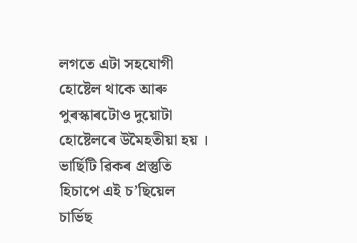লগতে এটা সহযোগী হোষ্টেল থাকে আৰু পুৰস্কাৰটোও দুয়োটা হোষ্টেলৰে উমৈহতীয়া হয় । ভাৰ্ছিটি ৱিকৰ প্ৰস্তুতি হিচাপে এই চ’ছিয়েল চাৰ্ভিছ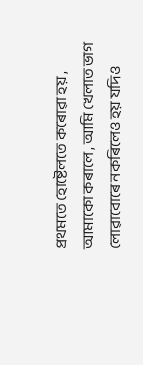প্ৰথমতে হোষ্টেলতে কৰোৱা হয় , আমাকো কৰালে , আমি খেলাত ভাগ লোৱাবোৰে নকৰিলেও হয় যদিও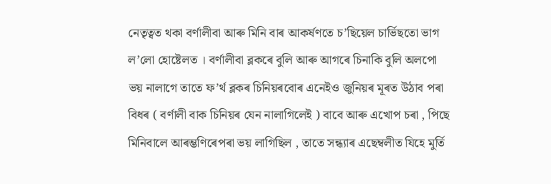নেতৃত্বত থকা বৰ্ণালীবা আৰু মিনি বাৰ আকৰ্ষণতে চ’ছিয়েল চাৰ্ভিছতো ভাগ ল’লো হোষ্টেলত । বৰ্ণালীবা ব্লকৰে বুলি আৰু আগৰে চিনাকি বুলি অলপো ভয় নালাগে তাতে ফ’ৰ্থ ব্লকৰ চিনিয়ৰবোৰ এনেইও জুনিয়ৰ মূৰত উঠাব পৰা বিধৰ ( বৰ্ণালী বাক চিনিয়ৰ যেন নালাগিলেই ) বাবে আৰু এখোপ চৰা , পিছে মিনিবালে আৰম্ভণিৰেপৰা ভয় লাগিছিল , তাতে সন্ধ্যাৰ এছেম্বলীত যিহে মুৰ্তি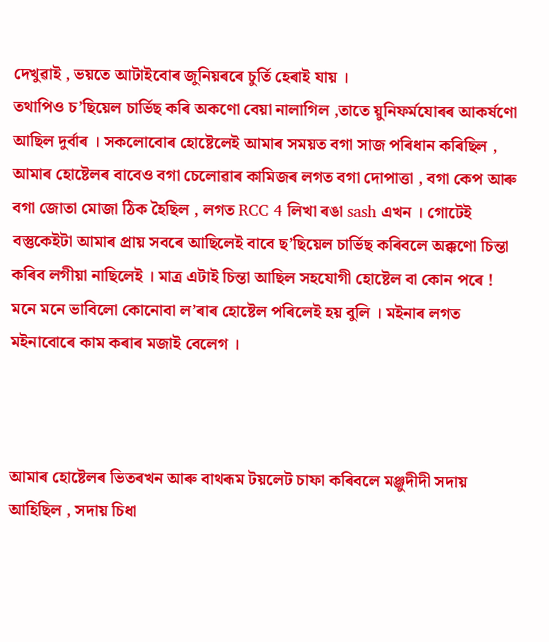দেখুৱাই , ভয়তে আটাইবোৰ জুনিয়ৰৰে চুৰ্তি হেৰাই যায় ।
তথাপিও চ’ছিয়েল চাৰ্ভিছ কৰি অকণো বেয়া নালাগিল ,তাতে য়ুনিফৰ্মযোৰৰ আকৰ্ষণো আছিল দুৰ্বাৰ । সকলোবোৰ হোষ্টেলেই আমাৰ সময়ত বগা সাজ পৰিধান কৰিছিল , আমাৰ হোষ্টেলৰ বাবেও বগা চেলোৱাৰ কামিজৰ লগত বগা দোপাত্তা , বগা কেপ আৰু বগা জোতা মোজা ঠিক হৈছিল , লগত RCC 4 লিখা ৰঙা sash এখন । গোটেই বস্তুকেইটা আমাৰ প্ৰায় সবৰে আছিলেই বাবে ছ’ছিয়েল চাৰ্ভিছ কৰিবলে অক্কণো চিন্তা কৰিব লগীয়া নাছিলেই । মাত্ৰ এটাই চিন্তা আছিল সহযোগী হোষ্টেল বা কোন পৰে ! মনে মনে ভাবিলো কোনোবা ল’ৰাৰ হোষ্টেল পৰিলেই হয় বুলি । মইনাৰ লগত মইনাবোৰে কাম কৰাৰ মজাই বেলেগ ।



আমাৰ হোষ্টেলৰ ভিতৰখন আৰু বাথৰূম টয়লেট চাফা কৰিবলে মঞ্জুদীদী সদায় আহিছিল , সদায় চিধা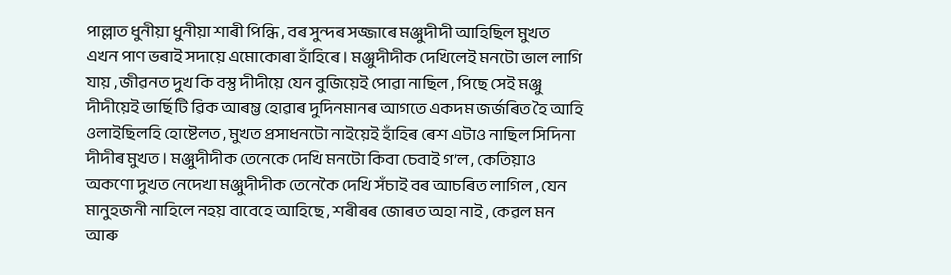পাল্লাত ধুনীয়া ধুনীয়া শাৰী পিন্ধি , বৰ সুন্দৰ সজ্জাৰে মঞ্জুদীদী আহিছিল মুখত এখন পাণ ভৰাই সদায়ে এমোকোৰা হাঁহিৰে । মঞ্জুদীদীক দেখিলেই মনটো ভাল লাগি যায় , জীৱনত দুখ কি বস্তু দীদীয়ে যেন বুজিয়েই পোৱা নাছিল , পিছে সেই মঞ্জু দীদীয়েই ভাৰ্ছিটি ৱিক আৰম্ভ হোৱাৰ দুদিনমানৰ আগতে একদম জৰ্জৰিত হৈ আহি ওলাইছিলহি হোষ্টেলত , মুখত প্ৰসাধনটো নাইয়েই হাঁহিৰ ৰেশ এটাও নাছিল সিদিনা দীদীৰ মুখত । মঞ্জুদীদীক তেনেকে দেখি মনটো কিবা চেবাই গ’ল , কেতিয়াও অকণো দুখত নেদেখা মঞ্জুদীদীক তেনেকৈ দেখি সঁচাই বৰ আচৰিত লাগিল , যেন মানুহজনী নাহিলে নহয় বাবেহে আহিছে , শৰীৰৰ জোৰত অহা নাই , কেৱল মন আৰু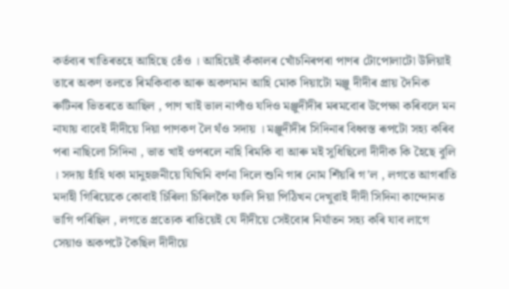কৰ্তব্যৰ খাতিৰতহে আহিছে তেঁও । আহিয়েই কঁকালৰ খোঁচনিৰপৰা পাণৰ টোপোলাটো উলিয়াই তাৰে অকণ তলতে ৰিমকিবাক আৰু অকণমান আহি মোক দিয়াটো মঞ্জু দীদীৰ প্ৰায় দৈনিক ৰুটিনৰ ভিতৰতে আছিল , পাণ খাই ভাল নাপাঁও যদিও মঞ্জুদীদীৰ মৰমবোৰ উপেক্ষা কৰিবলে মন নাযায় বাবেই দীদীয়ে দিয়া পাণকণ লৈ থঁও সদায় । মঞ্জুদীদীৰ সিদিনাৰ বিধ্বস্ত ৰূপটো সহ্য কৰিব পৰা নাছিলো সিদিনা , ভাত খাই ওপৰলে নাহি ৰিমকি বা আৰু মই সুধিছিলো দীদীক কি হৈছে বুলি । সদায় হাঁহি থকা মানুহজনীয়ে যিখিনি বৰ্ণনা দিলে শুনি গাৰ নোম শিঁয়ৰি গ’ল , লগতে আগৰাতি মদাহী গিৰিয়েকে কোবাই চিৰিলা চিৰিলকৈ ফালি দিয়া পিঠিখন দেখুৱাই দীদী সিদিনা কান্দোনত ভাগি পৰিছিল , লগতে প্ৰত্যেক ৰাতিয়েই যে দীদীয়ে সেইবোৰ নিৰ্যাতন সহ্য কৰি যাব লাগে সেয়াও অকপটে কৈছিল দীদীয়ে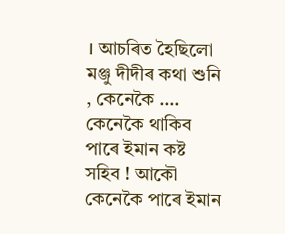। আচৰিত হৈছিলো মঞ্জু দীদীৰ কথা শুনি , কেনেকৈ …. কেনেকৈ থাকিব পাৰে ইমান কষ্ট সহিব ! আকৌ কেনেকৈ পাৰে ইমান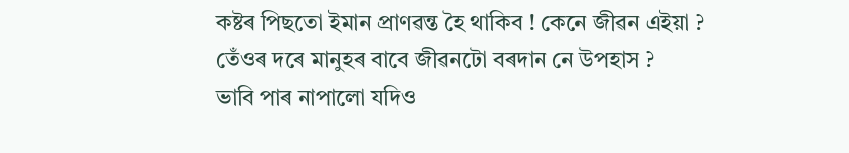কষ্টৰ পিছতো ইমান প্ৰাণৱন্ত হৈ থাকিব ! কেনে জীৱন এইয়া ? তেঁওৰ দৰে মানুহৰ বাবে জীৱনটো বৰদান নে উপহাস ?
ভাবি পাৰ নাপালো যদিও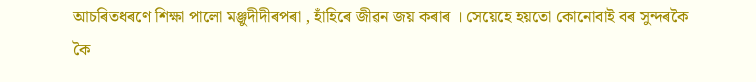আচৰিতধৰণে শিক্ষা পালো মঞ্জুদীদীৰপৰা , হাঁহিৰে জীৱন জয় কৰাৰ । সেয়েহে হয়তো কোনোবাই বৰ সুন্দৰকৈ কৈ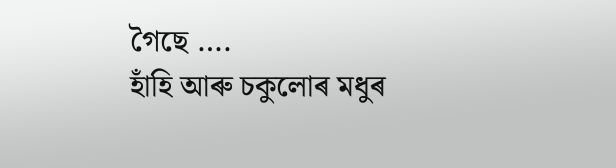গৈছে ….
হাঁহি আৰু চকুলোৰ মধুৰ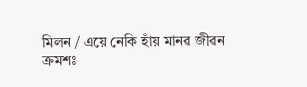মিলন / এয়ে নেকি হাঁয় মানৱ জীৱন
ক্ৰমশঃ